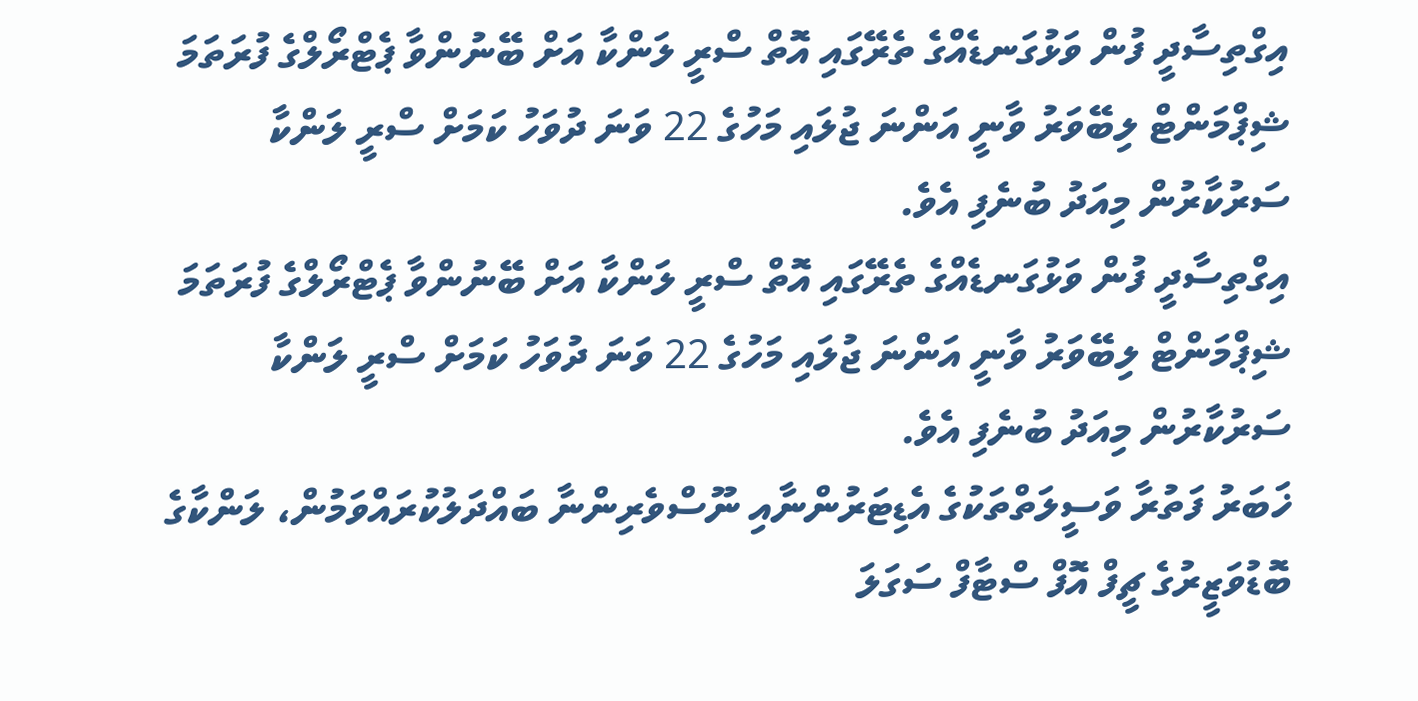އިގްތިސާދީ ފުން ވަޅުގަނޑެއްގެ ތެރޭގައި އޮތް ސްރީ ލަންކާ އަށް ބޭނުންވާ ޕެޓްރޯލްގެ ފުރަތަމަ ޝިޕްމަންޓް ލިބޭވަރު ވާނީ އަންނަ ޖުލައި މަހުގެ 22 ވަނަ ދުވަހު ކަމަށް ސްރީ ލަންކާ ސަރުކާރުން މިއަދު ބުނެފި އެވެ.
އިގްތިސާދީ ފުން ވަޅުގަނޑެއްގެ ތެރޭގައި އޮތް ސްރީ ލަންކާ އަށް ބޭނުންވާ ޕެޓްރޯލްގެ ފުރަތަމަ ޝިޕްމަންޓް ލިބޭވަރު ވާނީ އަންނަ ޖުލައި މަހުގެ 22 ވަނަ ދުވަހު ކަމަށް ސްރީ ލަންކާ ސަރުކާރުން މިއަދު ބުނެފި އެވެ.
ޚަބަރު ފަތުރާ ވަސީލަތްތަކުގެ އެޑިޓަރުންނާއި ނޫސްވެރިންނާ ބައްދަލުކުރައްވަމުން، ލަންކާގެ ބޮޑުވަޒީރުގެ ޗީފް އޮފް ސްޓާފް ސަގަލަ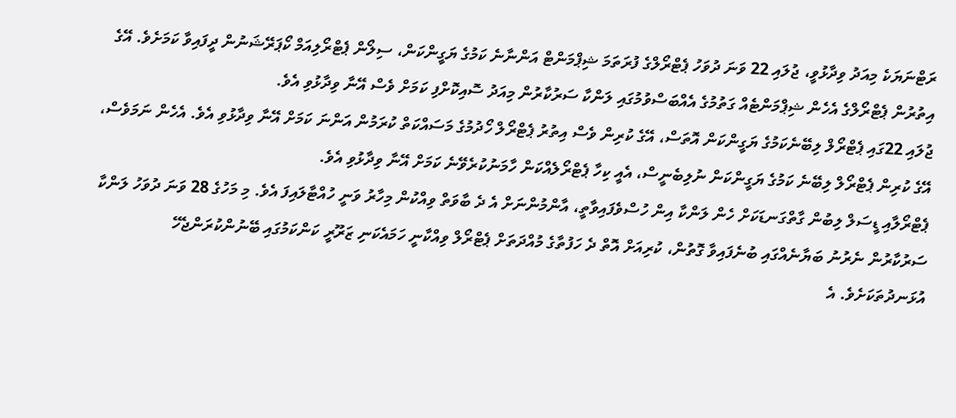ރަޓްނަޔަކެ މިއަދު ވިދާޅުވީ، ޖުލައި 22 ވަނަ ދުވަހު ޕެޓްރޯލްގެ ފުރަތަމަ ޝިޕްމަންޓް އަންނާނެ ކަމުގެ ޔަގީންކަން، ސިލޯން ޕެޓްރޯލިއަމް ކޯޕަރޭޝަނުން ދީފައިވާ ކަމަށެވެ. އޭގެ އިތުރުން ޕެޓްރޯލްގެ އެހެން ޝިޕްމަންޓެއް ގަތުމުގެ އެއްބަސްވުމުގައި ލަންކާ ސަރުކާރުން މިއަދު ސޮއިކޮށްފި ކަމަށް ވެސް އޭނާ ވިދާޅުވި އެވެ.
ޖުލައި 22ގައި ޕެޓްރޯލް ލިބޭނެކަމުގެ ޔަގީންކަން އޮތަސް، އޭގެ ކުރިން ވެސް އިތުރު ޕެޓްރޯލް ހޯދުމުގެ މަސައްކަތް ކުރަމުން އަންނަ ކަމަށް އޭނާ ވިދާޅުވި އެވެ. އެހެން ނަމަވެސް، އޭގެ ކުރިން ޕެޓްރޯލް ލިބޭނެ ކަމުގެ ޔަގީންކަން ނުލިބެނީސް، އެއީ ކިހާ ޕެޓްރޯލެއްކަން ހާމަނުކުރެވޭނެ ކަމަށް އޭނާ ވިދާޅުވި އެވެ.
ޕެޓްރޯލާއި ޑީސަލް ލިބުން ގާތްގަނޑަކަށް ހެން ލަންކާ އިން ހުސްވެފައިވާތީ، އާންމުންނަށް އެ ދެ ބާވަތް ވިއްކުން މިހާރު ވަނީ ހުއްޓާލައިފަ އެވެ. މި މަހުގެ 28 ވަނަ ދުވަހު ލަންކާ ސަރުކާރުން ނެރުނު ބަޔާނެއްގައި ބުނެފައިވާ ގޮތުން، ކުރިއަށް އޮތް ދެ ހަފުތާގެ މުއްދަތަށް ޕެޓްރޯލް ވިއްކާނީ ހަމައެކަނި ޒަރޫރީ ކަންކަމުގައި ބޭނުންކުރަންޖެހޭ އުޅަނދުތަކަށެވެ. އެ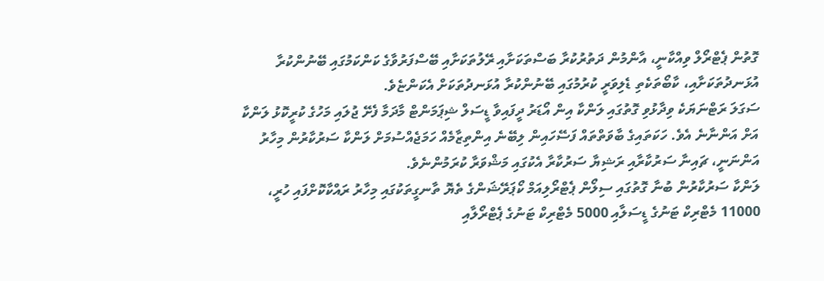ގޮތުން ޕެޓްރޯލް ވިއްކާނީ، އާންމުން ދަތުރުކުރާ ބަސްތަކަށާއި ރޭލުތަކަށާއި ބޭސްފަރުވާގެ ކަންކަމުގައި ބޭނުންކުރާ އުޅަނދުތަކަށާއި، ކާބޯތަކެތި ޑެލިވަރީ ކުރުމުގައި ބޭނުންކުރާ އުޅަނދުތަކަށް އެކަންޏެވެ.
ސަގަލަ ރަޓްނަޔަކެ ވިދާޅުވި ގޮތުގައި ލަންކާ އިން އޯޑަރު ދީފައިވާ ޑީސަލް ޝިޕަމަންޓް މާދަމާ ފެށޭ ޖުލައި މަހުގެ ކުރީކޮޅު ލަންކާ އަށް އަންނާނެ އެވެ. ހަކަތައިގެ ބާވަތްތައް ފަސޭހައިން ލިބޭނެ އިންތިޒާމެއް ހަމަޖެއްސުމަށް ލަންކާ ސަރުކާރުން މިހާރު އަންނަނީ، ޗައިނާ ސަރުކާރާއި ރަޝިޔާ ސަރުކާރާ އެކުގައި މަޝްވަރާ ކުރަމުންނެވެ.
ލަންކާ ސަރުކާރުން ބުނާ ގޮތުގައި ސިލޯން ޕެޓްރޯލިއަމް ކޯޕަރޭޝަންގެ ތެޔޮ ތާނގީތަކުގައި މިހާރު ރައްކާކޮށްފައި ހުރީ، 11000 މެޓްރިކް ޓަނުގެ ޑީސަލާއި 5000 މެޓްރިކް ޓަނުގެ ޕެޓްރޯލާއި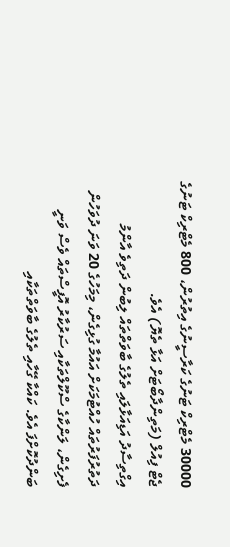30000 މެޓްރިކް ޓަނުގެ ކަރާސީނުގެ އިތުރުން، 800 މެޓްރިކް ޓަނުގެ ޖެޓް ފިއުލް (މަތިންދާބޯޓަށް އަޅާ ތެޔޮ) އެވެ.
އިގްތިސާދު އަޑިއަޅާލައި ތެލުގެ ބާވަތްތައް ލިބުން ދަތިވެ އާންމު ދަތުރުފަރުތައް ހުއްޓުމަކަށް އައުމާ ގުޅިގެން، މިމަހުގެ 20 ވަނަ ދުވަހުން ފެށިގެން، ލަންކާގެ ސްކޫލްތަކާއި ސަރުކާރު އޮފީސްތައް ވެސް ވަނީ ބަންދުކޮށްފަ އެވެ. ކައްކާ ގޭހާއި ތެލުގެ ބާވަތްތަކާއި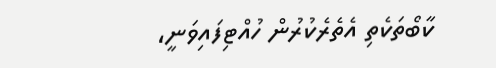ކާބޯތަކެތި އެތެރެކުރުން ހުއްޓިފައިވަނީ،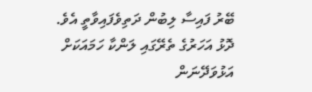ބޭރު ފައިސާ ލިބުން ދަތިވެފައިވާތީ އެވެ.
ދޮޅު އަހަރުގެ ތެރޭގައި ލަންކާ ހަމައަކަށް އަޅުވަދޭނަން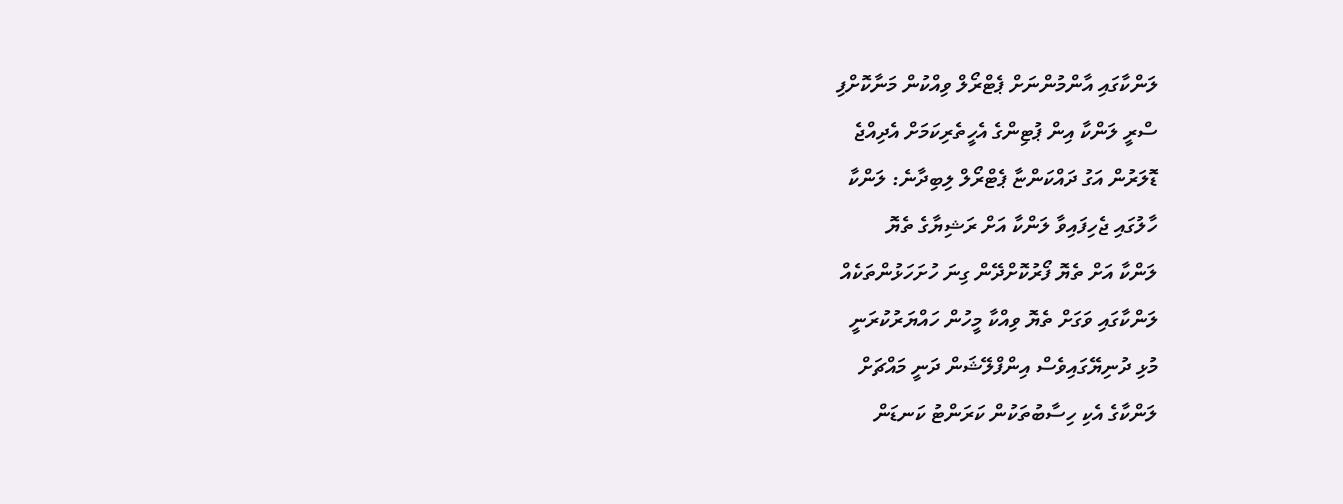ލަންކާގައި އާންމުންނަށް ޕެޓްރޯލް ވިއްކުން މަނާކޮށްފި
ސްރީ ލަންކާ އިން ޕުޓިންގެ އެހީތެރިކަމަށް އެދިއްޖެ
ޑޮލަރުން އަގު ދައްކަންޏާ ޕެޓްރޯލް ލިބިދާނެ: ލަންކާ
ހާލުގައި ޖެހިފައިވާ ލަންކާ އަށް ރަޝިޔާގެ ތެޔޮ
ލަންކާ އަށް ތެޔޮ ފޯރުކޮށްދޭން ގިނަ ހުށަހަޅުންތަކެއް
ލަންކާގައި ވަގަށް ތެޔޮ ވިއްކާ މީހުން ހައްޔަރުކުރަނީ
މުޅި ދުނިޔޭގައިވެސް އިންފްލޭޝަން ދަނީ މައްޗަށް
ލަންކާގެ އެކި ހިސާބުތަކުން ކަރަންޓު ކަނޑަން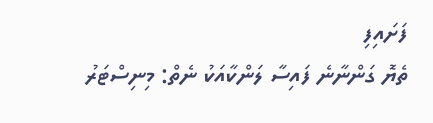ފަށައިފި
ތެޔޮ ގަންނާނެ ފައިސާ ލަންކާއަކު ނެތް: މިނިސްޓަރު